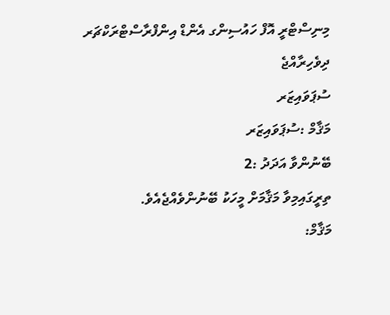މިނިސްޓްރީ އޮފް ހައުސިންގ އެންޑް އިންފްރާސްޓްރަކްޗަރ
ދިވެހިރާއްޖެ
ސުޕަވައިޒަރ
މަޤާމް :ސުޕަވައިޒަރ
ބޭނުންވާ އަދަދު :2
ތިރީގައިމިވާ މަޤާމަށް މީހަކު ބޭނުންވެއްޖެއެވެ.
މަޤާމް: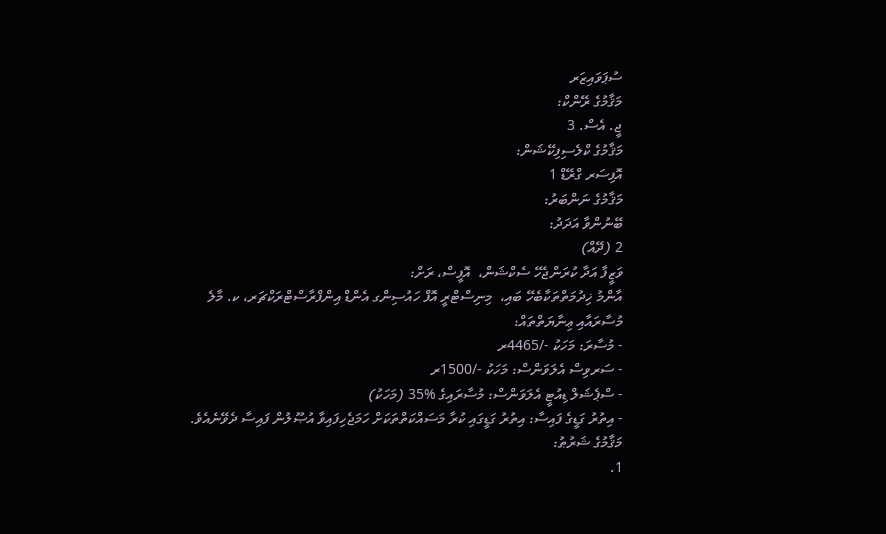ސުޕަވައިޒަރ
މަޤާމުގެ ރޭންކް:
ޖީ. އެސް. 3
މަޤާމުގެ ކްލެސިފިކޭޝަން:
އޮފިސަރ ގްރޭޑް 1
މަޤާމުގެ ނަންބަރު:
ބޭނުންވާ އަދަދު:
2 (ދޭއް)
ވަޒީފާ އަދާ ކުރަންޖެހޭ ސެކްޝަން،  އޮފީސް، ރަށް:
އާންމު ޚިދުމަތްތަކާބެހޭ ބައި،  މިނިސްޓްރީ އޮފް ހައުސިންގ އެންޑް އިންފްރާސްޓްރަކްޗަރ، ކ. މާލެ
މުސާރައާއި ޢިނާޔަތްތައް:
- މުސާރަ: މަހަކު -/4465ރ
- ސަރވިސް އެލަވަންސް: މަހަކު -/1500ރ
- ސްޕެޝަލް ޑިއުޓީ އެލަވަންސް: މުސާރައިގެ %35 (މަހަކު)
- އިތުރު ގަޑީގެ ފައިސާ: އިތުރު ގަޑީގައި ކުރާ މަސައްކަތްތަކަށް ހަމަޖެހިފައިވާ އުޞޫލުން ފައިސާ ދެވޭނެއެވެ.
މަޤާމުގެ ޝަރުޠު:
1.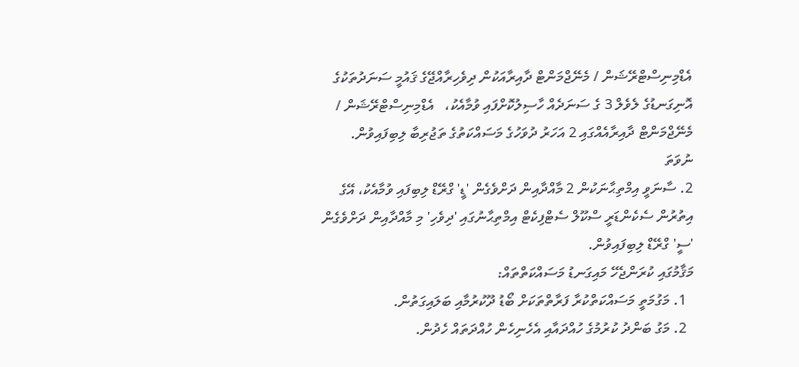އެޑްމިނިސްޓްރޭޝަން / މެނޭޖްމަންޓް ދާއިރާއަކުން ދިވެހިރާއްޖޭގެ ޤައުމީ ސަނަދުތަކުގެ އޮނިގަނޑުގެ ލެވެލް 3 ގެ ސަނަދެއް ހާސިލުކޮށްފައި ވުމާއެކު،   އެޑްމިނިސްޓްރޭޝަން / މެނޭޖްމަންޓް ދާއިރާއެއްގައި 2 އަހަރު ދުވަހުގެ މަސައްކަތުގެ ތަޖުރިބާ ލިބިފައިވުން.
ނުވަތަ
2. ސާނަވީ އިމްތިޙާނަކުން 2 މާއްދާއިން ދަށްވެގެން 'ޑީ' ގްރޭޑް ލިބިފައި ވުމާއެކު، އޭގެ އިތުރުން ސެކެންޑަރީ ސްކޫލް ސެޓްފިކެޓް އިމްތިޙާނުގައި 'ދިވެހި' މި މާއްދާއިން ދަށްވެގެން 'ސީ' ގްރޭޑް ލިބިފައިވުން.
މަޤާމުގައި ކުރަންޖެހޭ މައިގަނޑު މަސައްކަތްތައް:
  1. މަގުމަތީ މަސައްކަތްކުރާ ފަރާތްތަކަށް ބޯޑު ދޫކުރުމާއި ބަލައިގަތުން.
  2. މަގު ބަންދު ކުރުމުގެ ހުއްދައާއި އެހެނިހެން ހުއްދަތައް ހެދުން.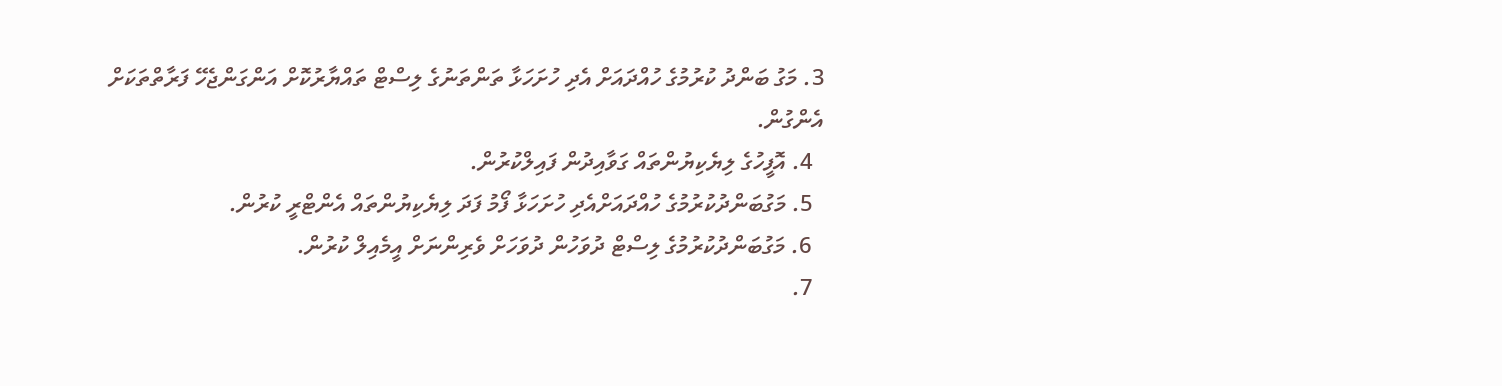3. މަގު ބަންދު ކުރުމުގެ ހުއްދައަށް އެދި ހުށަހަޅާ ތަންތަނުގެ ލިސްޓް ތައްޔާރުކޮށް އަންގަންޖެހޭ ފަރާތްތަކަށް އެންގުން.
  4. އޮފީހުގެ ލިޔެކިޔުންތައް ގަވާއިދުން ފައިލްކުރުން.
  5. މަގުބަންދުކުރުމުގެ ހުއްދައަށްއެދި ހުށަހަޅާ ފޯމު ފަދަ ލިޔެކިޔުންތައް އެންޓްރީ ކުރުން.
  6. މަގުބަންދުކުރުމުގެ ލިސްޓް ދުވަހުން ދުވަހަށް ވެރިންނަށް އީމެއިލް ކުރުން.
  7.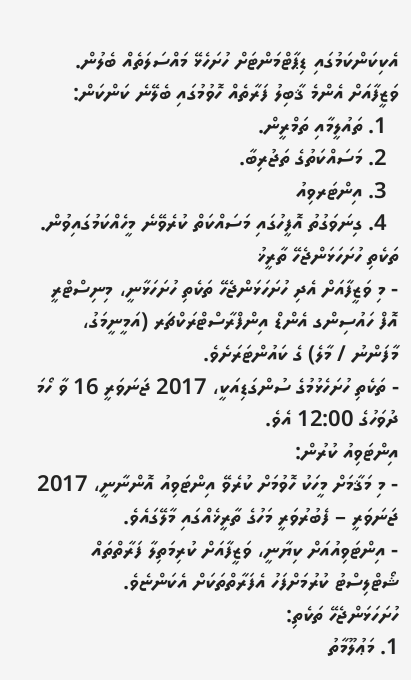އެކިކަންކަމުގައި ޑިޕާޓްމަންޓަށް ހުށަހެޅޭ މައްސަލަތެއް ބެލުން.
ވަޒީފާއަށް އެންމެ ޤާބިލު ފަރާތެއް ހޮވުމުގައި ބެލޭނެ ކަންކަން:
  1. ތައުލީމާއި ތަމްރީން.
  2. މަސައްކަތުގެ ތަޖުރިބާ.
  3. އިންޓަރވިއު
  4. ގިނަވަގުތު އޮފީހުގައި މަސައްކަތް ކުރެވޭނެ މީހެއްކަމުގައިވުން.
ތަކެތި ހުށަހަޅަންޖެހޭ ތާރީޚު
- މި ވަޒީފާއަށް އެދި ހުށަހަޅަންޖެހޭ ތަކެތި ހުށަހަޅާނީ، މިނިސްޓްރީ އޮފް ހައުސިންގ އެންޑް އިންފްރާސްޓްރަކްޗަރ (އަމީނީމަގު، މާފަންނު / މާލެ) ގެ ކައުންޓަރަށެވެ.
- ތަކެތި ހުށަހެޅުމުގެ ސުންގަޑިއަކީ، 2017 ޖަނަވަރީ 16 ވާ ހޯމަ ދުވަހުގެ 12:00 އެވެ.
އިންޓަވިއު ކުރުން:
- މި މަޤާމަށް މީހަކު ހޮވުމަށް ކުރެވޭ އިންޓަވިއު އޮންނާނީ، 2017 ޖަނަވަރީ – ފެބުރުވަރީ މަހުގެ ތާރީޚެއްގައި މާލޭގައެވެ.
- އިންޓަވިއުއަށް ކިޔާނީ، ވަޒީފާއަށް ކުރިމަތިލާ ފަރާތްތައް ޝޯޓްލިސްޓު ކުރުމަށްފަހު އެފަރާތްތަކަށް އެކަންޏެވެ.
ހުށަހަޅަންޖެހޭ ތަކެތި:
1. މަޢުލޫމާތު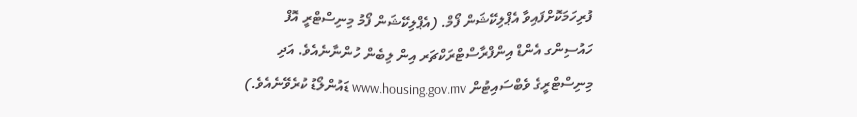ފުރިހަމަކޮށްފައިވާ އެޕްލިކޭޝަން ފޯމް. (އެޕްލިކޭޝަން ފޯމު މިނިސްޓްރީ އޮފް ހައުސިންގ އެންޑް އިންފްރާސްޓްރަކްޗަރ އިން ލިބެން ހުންނާނެއެވެ. އަދި މިނިސްޓްރީގެ ވެބްސައިޓުން www.housing.gov.mv ޑައުންލޯޑު ކުރެވޭނެއެވެ.)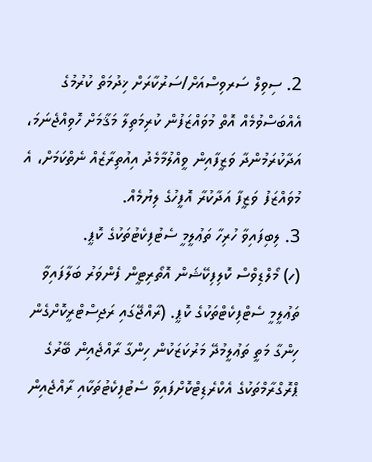2. ސިވިލް ސަރވިސްއަށް/ސަރުކާރަށް ޚިދުމަތް ކުރުމުގެ އެއްބަސްވުމެއް އޮތް މުވައްޒަފުން ކުރިމަތިލާ މަޤާމަށް ހޮވިއްޖެނަމަ، އަދާކުރަމުންދާ ވަޒީފާއިން ވީއްލުމާމެދު އިއުތިރާޒެއް ނެތްކަމަށް، އެ މުވައްޒަފު ވަޒީފާ އަދާކުރާ އޮފީހުގެ ލިޔުމެއް.
3. ލިބިފައިވާ ހުރިހާ ތަޢުލީމީ ސެޓުފިކެޓުތަކުގެ ކޮޕީ.
(ހ) މޯލްޑިވްސް ކޮލިފިކޭޝަން އޮތޯރިޓީން ފެންވަރު ބަލާފައިވާ ތަޢުލީމީ ސެޓްފިކެޓްތަކުގެ ކޮޕީ. (ރާއްޖޭގައި ރަޖިސްޓްރީކޮށްގެން ހިންގާ މަތީ ތަޢުލީމުދޭ މަރުކަޒަކުން ހިންގާ ރާއްޖެއިން ބޭރުގެ ޕްރޮގްރާމްތަކުގެ އެކްރެޑިޓްކޮށްފައިވާ ސެޓުފިކެޓުތަކާއި ރާއްޖެއިން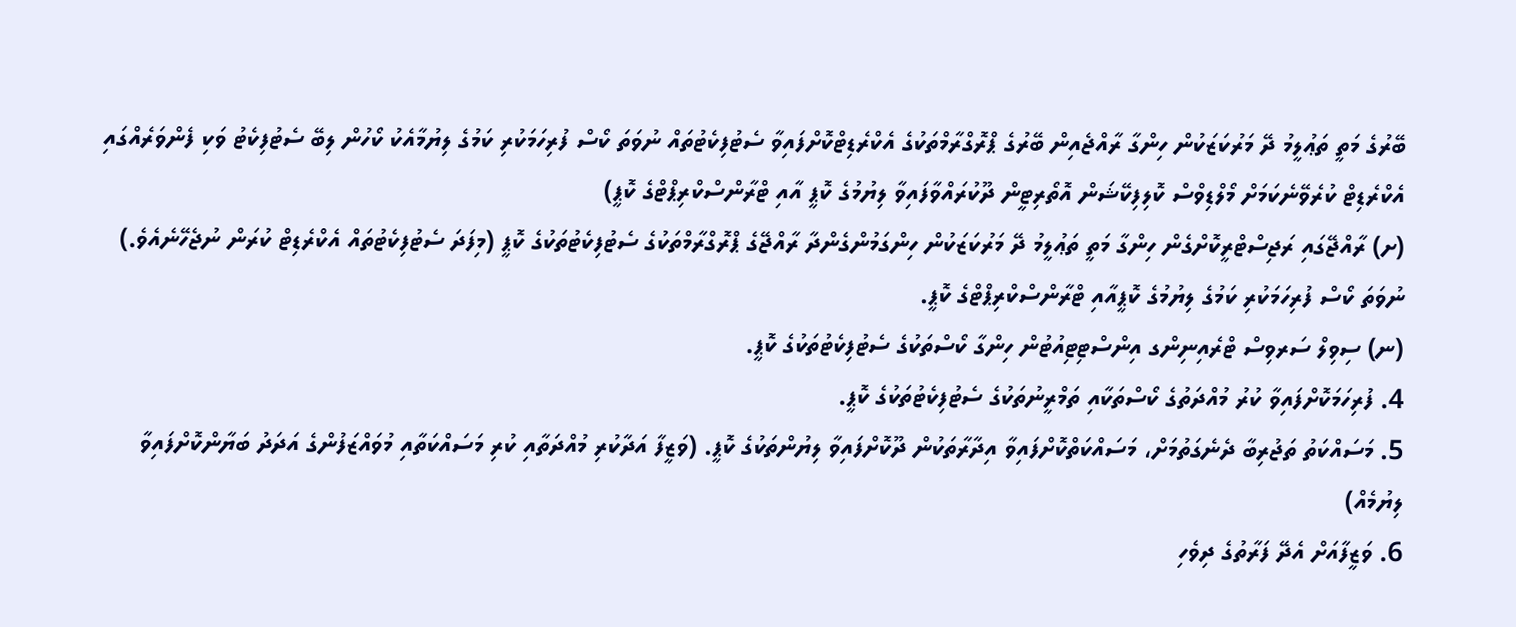ބޭރުގެ މަތީ ތަޢުލީމު ދޭ މަރުކަޒަކުން ހިންގާ ރާއްޖެއިން ބޭރުގެ ޕްރޮގްރާމްތަކުގެ އެކްރެޑިޓްކޮށްފައިވާ ސެޓުފިކެޓުތައް ނުވަތަ ކޯސް ފުރިހަމަކުރި ކަމުގެ ލިޔުމާއެކު ކޯހުން ލިބޭ ސެޓުފިކެޓު ވަކި ފެންވަރެއްގައި އެކްރެޑިޓް ކުރެވޭނެކަމަށް މޯލްޑިވްސް ކޮލިފިކޭޝަން އޮތޯރިޓީން ދޫކުރައްވާފައިވާ ލިޔުމުގެ ކޮޕީ އާއި ޓްރާންސްކްރިޕްޓްގެ ކޮޕީ)
(ށ) ރާއްޖޭގައި ރަޖިސްޓްރީކޮށްގެން ހިންގާ މަތީ ތަޢުލީމު ދޭ މަރުކަޒަކުން ހިންގަމުންގެންދާ ރާއްޖޭގެ ޕްރޮގްރާމްތަކުގެ ސެޓުފިކެޓުތަކުގެ ކޮޕީ (މިފަދަ ސެޓުފިކެޓުތައް އެކްރެޑިޓް ކުރަން ނުޖެހޭނެއެވެ.) ނުވަތަ ކޯސް ފުރިހަމަކުރި ކަމުގެ ލިޔުމުގެ ކޮޕީއާއި ޓްރާންސްކްރިޕްޓްގެ ކޮޕީ.
(ނ) ސިވިލް ސަރވިސް ޓްރެއިނިންގ އިންސްޓިޓިއުޓުން ހިންގާ ކޯސްތަކުގެ ސެޓުފިކެޓުތަކުގެ ކޮޕީ.
4. ފުރިހަމަކޮށްފައިވާ ކުރު މުއްދަތުގެ ކޯސްތަކާއި ތަމްރީނުތަކުގެ ސެޓުފިކެޓުތަކުގެ ކޮޕީ.
5. މަސައްކަތު ތަޖުރިބާ ދެނެގަތުމަށް، މަސައްކަތްކޮށްފައިވާ އިދާރާތަކުން ދޫކޮށްފައިވާ ލިޔުންތަކުގެ ކޮޕީ. (ވަޒީފާ އަދާކުރި މުއްދަތާއި ކުރި މަސައްކަތާއި މުވައްޒަފުންގެ އަދަދު ބަޔާންކޮށްފައިވާ ލިޔުމެއް)
6. ވަޒީފާއަށް އެދޭ ފަރާތުގެ ދިވެހި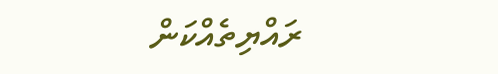ރައްޔިތެއްކަން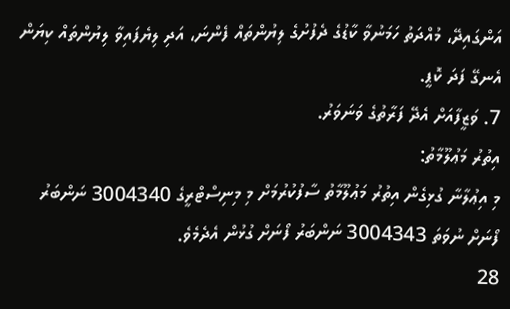އަންގައިދޭ، މުއްދަތު ހަމަނުވާ ކާޑުގެ ދެފުށުގެ ލިޔުންތައް ފެންނަ، އަދި ލިޔެފައިވާ ލިޔުންތައް ކިޔަން އެނގޭ ފަދަ ކޮޕީ.
7. ވަޒީފާއަށް އެދޭ ފަރާތުގެ ވަނަވަރު.
އިތުރު މަޢުލޫމާތު:
މި އިޢުލާނާ ގުޅިގެން އިތުރު މަޢުލޫމާތު ސާފުކުރުމަށް މި މިނިސްޓްރީގެ 3004340 ނަންބަރު ފޯނަށް ނުވަތަ 3004343 ނަންބަރު ފޯނަށް ގުޅުން އެދެމެވެ.
28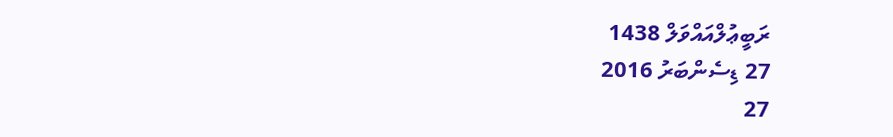ރަބީޢުލްއައްވަލް 1438
27 ޑިސެންބަރު 2016
27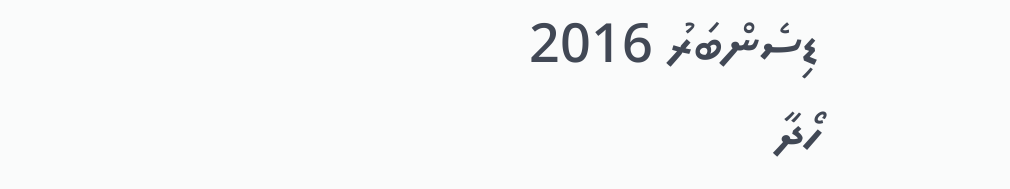ޑިސެންބަރު 2016
ހޯދާ